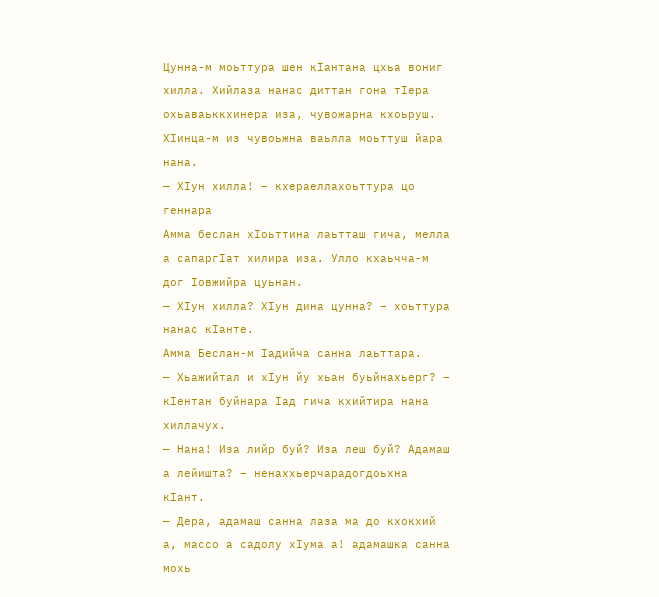Цунна-м моьттура шен кӏантана цхьа вониг хилла. Хийлаза нанас диттан гона тӏера охьаваьккхинера иза, чувожарна кхоьруш. Хӏинца-м из чувоьжна ваьлла моьттуш йара нана.
— Хӏун хилла! – кхераеллахоьттура цо геннара
Амма беслан хӏоьттина лаьтташ гича, мелла а сапаргӏат хилира иза. Улло кхаьчча-м дог ӏовжийра цуьнан.
— Хӏун хилла? Хӏун дина цунна? – хоьттура нанас кӏанте.
Амма Беслан-м ӏадийча санна лаьттара.
— Хьажийтал и хӏун йу хьан буьйнахьерг? – кӏентан буйнара ӏад гича кхийтира нана хиллачух.
— Нана! Иза лийр буй? Иза леш буй? Адамаш а лейишта? – ненаххьерчарадогдоьхна кӏант.
— Дера, адамаш санна лаза ма до кхокхий а, массо а садолу хӏума а! адамашка санна мохь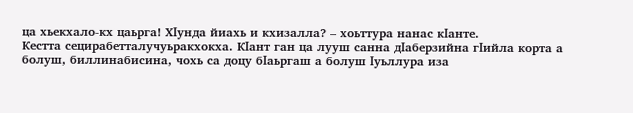ца хьекхало-кх цаьрга! Хӏунда йиахь и кхизалла? – хоьттура нанас кӏанте.
Кестта сецирабетталучуьракхокха. Кӏант ган ца лууш санна дӏаберзийна гӏийла корта а болуш, биллинабисина, чохь са доцу бӏаьргаш а болуш ӏуьллура иза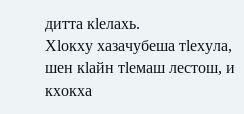дитта кӏелахь.
Хӏокху хазачубеша тӏехула, шен кӏайн тӏемаш лестош, и кхокха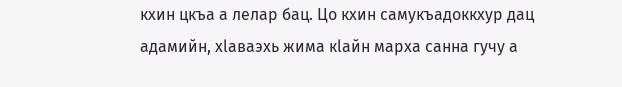кхин цкъа а лелар бац. Цо кхин самукъадоккхур дац адамийн, хӏаваэхь жима кӏайн марха санна гучу а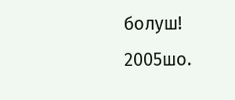болуш!
2005шо.